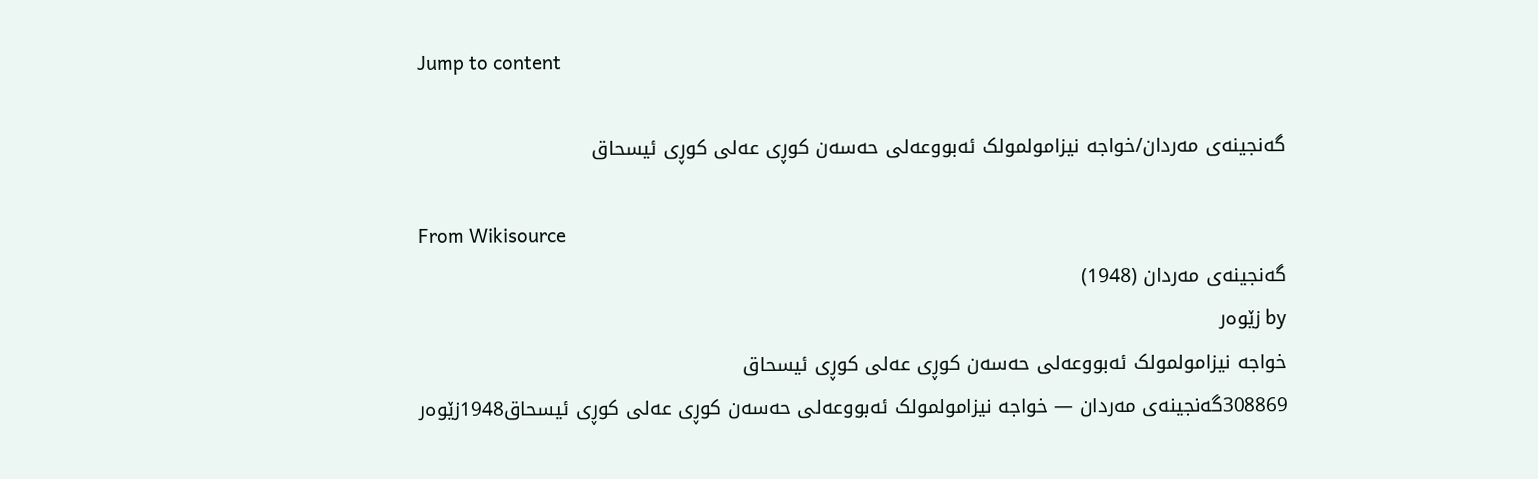Jump to content

گەنجینەی مەردان/خواجە نیزامولمولک ئەبووعەلی حەسەن کوڕی عەلی کوڕی ئیسحاق

From Wikisource
گەنجینەی مەردان (1948)
by زێوەر
خواجە نیزامولمولک ئەبووعەلی حەسەن کوڕی عەلی کوڕی ئیسحاق
308869گەنجینەی مەردان — خواجە نیزامولمولک ئەبووعەلی حەسەن کوڕی عەلی کوڕی ئیسحاق1948زێوەر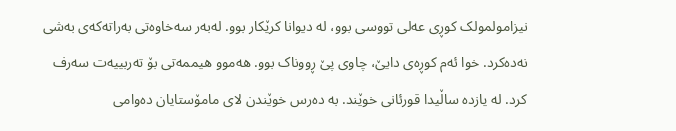نیزامولمولک کوڕی عەلی تووسی بوو، لە دیوانا کرێکار بوو. لەبەر سەخاوەتی بەراتەکەی بەشی نەدەکرد. خوا ئەم کوڕەی دایێ، چاوی پێ ڕووناک بوو. هەموو هیممەتی بۆ تەربییەت سەرف کرد. لە یازدە ساڵیدا قورئانی خوێند. بە دەرس خوێندن لای مامۆستایان دەوامی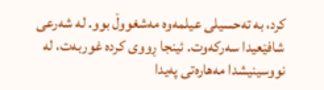کرد، بە تەحسیلی عیلمەوە مەشغووڵ بوو. لە شەرعی شافێعیدا سەرکەوت. ئینجا ڕووی کردە غوربەت، لە نووسینیشدا مەهارەتی پەیدا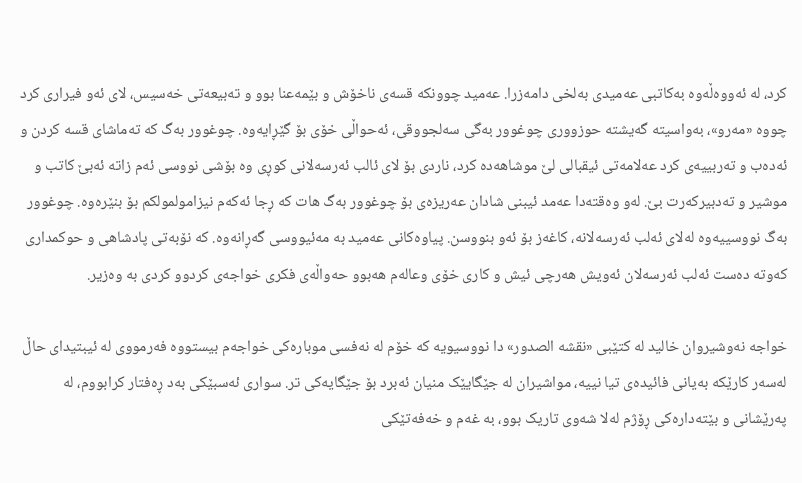کرد، لە ئەووەڵەوە بەکاتبی عەمیدی بەلخی دامەزرا. عەمید چوونکە قسەی ناخۆش و بێمەعنا بوو و تەبیعەتی خەسیس، لای ئەو فیراری کرد چووە «مەرو»، بەواسیتە گەیشتە حوزووری چوغوور بەگی سەلجووقی، ئەحواڵی خۆی بۆ گێڕایەوە. چوغوور بەگ کە تەماشای قسە کردن و ئەدەب و تەربییەی کرد عەلامەتی ئیقبالی لێ موشاهەدە کرد، ناردی بۆ لای ئالب ئەرسەلانی کوڕی وە بۆشی نووسی ئەم زاتە ئەبێ کاتب و موشیر و تەدبیرکەرت بێ. لەو وەقتەدا عەمد ئیبنی شادان عەریزەی بۆ چوغوور بەگ هات کە ڕجا ئەکەم نیزامولمولکم بۆ بنێرەوە. چوغوور بەگ نووسییەوە لەلای ئەلب ئەرسەلانە، کاغەز بۆ ئەو بنووسن. پیاوەکانی عەمید بە مەئیووسی گەڕانەوە. کە نۆبەتی پادشاهی و حوکمداری کەوتە دەست ئەلب ئەرسەلان ئەویش هەرچی ئیش و کاری خۆی وعالەم هەبوو حەواڵەی فکری خواجەی کردوو کردی بە وەزیر.

خواجە نەوشیروان خالید لە کتێبی «نقشه الصدور» دا نووسیویە کە خۆم لە نەفسی موبارەکی خواجەم بیستووە فەرمووی لە ئیبتیدای حاڵ لەسەر کارێکە بەیانی فائیدەی تیا نییە، مواشیران لە جێگایێک منیان ئەبرد بۆ جێگایەکی تر. سواری ئەسبێکی بەد ڕەفتار کرابووم، لە پەرێشانی و بێتەدارەکی ڕۆژم لەلا شەوی تاریک بوو، بە غەم و خەفەتێکی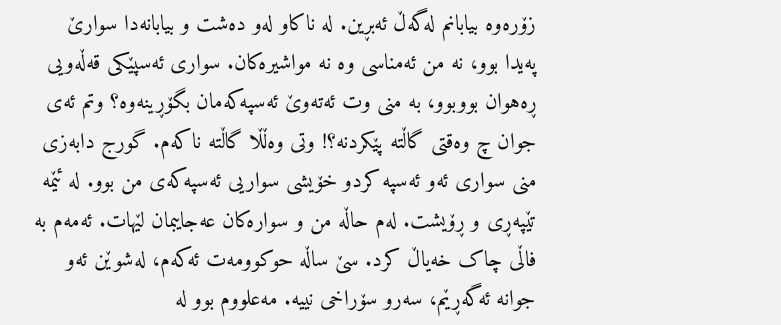زۆرەوە بیابانم لەگەڵ ئەبڕین. لە ناکاو لەو دەشت و بیابانەدا سوارێ پەیدا بوو، نە من ئەمناسی وە نە مواشیرەکان. سواری ئەسپێکی قەڵەویی ڕەهوان بووبوو، بە منی وت ئەتەوێ ئەسپەکەمان بگۆڕینەوە؟ وتم ئەی جوان چ وەقتی گاڵتە پێکردنە؟! وتی وەڵڵا گاڵتە ناکەم. گورج دابەزی منی سواری ئەو ئەسپە کردو خۆیشی سواریی ئەسپەکەی من بوو. لە ئێمە تێپەڕی و ڕۆیشت. لەم حاڵە من و سوارەکان عەجایبمان لێهات. ئەمەم بە فاڵی چاک خەیاڵ کرد. سێ ساڵە حوکوومەت ئەکەم، لەشوێن ئەو جوانە ئەگەڕێم، سەرو سۆراخی نییە. مەعلووم بوو لە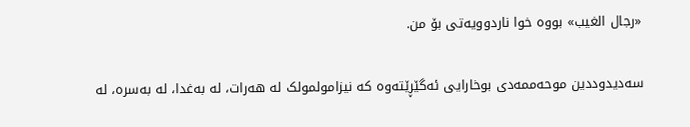«رجال الغيب» بووە خوا ناردوویەتی بۆ من.

سەدیدوددین موحەممەدی بوخارایی ئەگێڕێتەوە کە نیزامولمولک لە هەرات، لە بەغدا، لە بەسرە، لە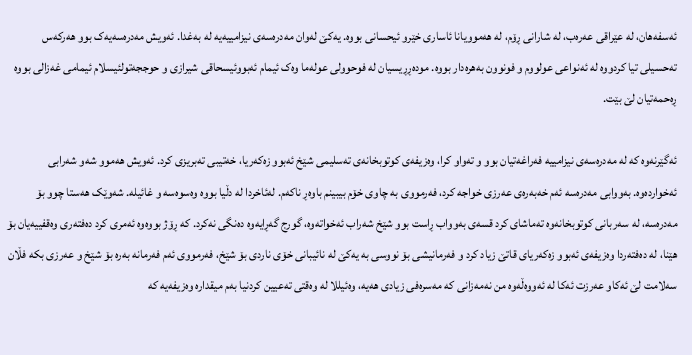ئەسفەهان، لە عێراقی عەرەب، لە شارانی ڕۆم، لە هەموویانا ئاساری خێرو ئیحسانی بووە. یەکێ لەوان مەدرەسەی نیزامییەیە لە بەغدا. ئەویش مەدرەسەیەک بوو هەرکەس تەحسیلی تیا کردووە لە ئەنواعی عولووم و فونوون بەهرەدار بووە. مودەڕڕیسیان لە فوحوولی عولەما وەک ئیمام ئەبووئیسحاقی شیرازی و حوججەتولئیسلام ئیمامی غەزالی بووە ڕەحمەتیان لێ بێت.

ئەگێرنەوە کە لە مەدرەسەی نیزامییە فەراغەتیان بوو و تەواو کرا، وەزیفەی کوتوبخانەی تەسلیمی شێخ ئەبوو زەکەریا، خەتیبی تەبریزی کرد. ئەویش هەموو شەو شەرابی ئەخواردەوە. بەووابی مەدرەسە ئەم خەبەرەی عەرزی خواجە کرد، فەرمووی بە چاوی خۆم بیبینم باوەڕ ناکەم. لەئاخردا لە دڵیا بووە وەسوەسە و غائیلە. شەوێک هەستا چوو بۆ مەدرەسە، لە سەربانی کوتوبخانەوە تەماشای کرد قسەی بەوواب ڕاست بوو شێخ شەراب ئەخواتەوە، گورج گەڕایەوە دەنگی نەکرد. کە ڕۆژ بووەوە ئەمری کرد دەفتەری وەقفییەیان بۆ هێنا، لە دەفتەردا وەزیفەی ئەبوو زەکەریای قاتێ زیاد کرد و فەرمانیشی بۆ نووسی بە یەکێ لە نائیبانی خۆی ناردی بۆ شێخ، فەرمووی ئەم فەرمانە بەرە بۆ شێخ و عەرزی بکە فڵان سەلامت لێ ئەکاو عەرزت ئەکا لە ئەووەڵەوە من نەمەزانی کە مەسرەفی زیادی هەیە، وەئیللا لە وەقتی تەعیین کردنیا بەم میقدارە وەزیفەیە کە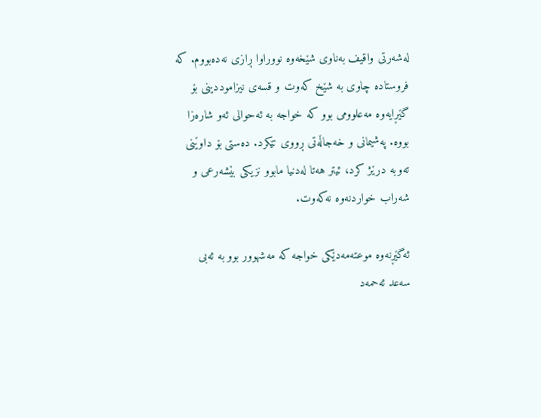لەشەرتی واقیف بەناوی شێخەوە نووراوا ڕازی نەدەبووم. کە فروستادە چاوی بە شێخ کەوت و قسەی نیزاموددینی بۆ گێڕایەوە مەعلوومی بوو کە خواجە بە ئەحوالی ئەو شارەزا بووە. پەشیمانی و خەجاڵەتی ڕووی تێکرد. دەستی بۆ داوێنی تەوبە درێژ کرد، ئیتر هەتا لەدنیا مابوو نزیکی بێشەرعی و شەراب خواردنەوە نەکەوت.

ئەگێڕنەوە موعتەمەدێکی خواجە کە مەشهوور بوو بە ئەبی سەعد ئەحمەد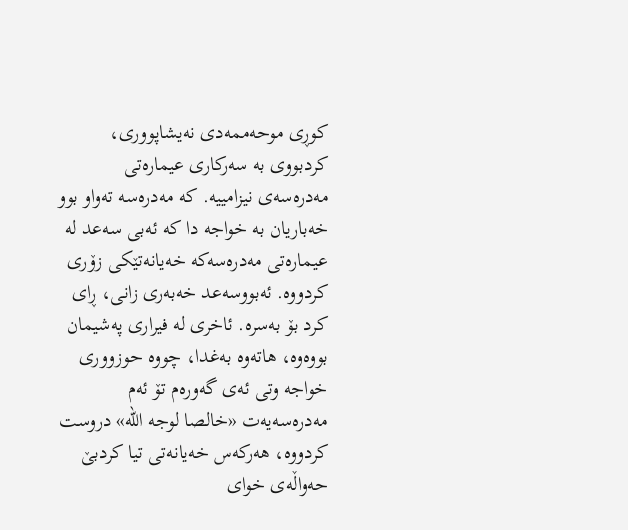کوڕی موحەممەدی نەیشاپووری، کردبووی بە سەرکاری عیمارەتی مەدرەسەی نیزامییە. کە مەدرەسە تەواو بوو خەباریان بە خواجە دا کە ئەبی سەعد لە عیمارەتی مەدرەسەکە خەیانەتێکی زۆری کردووە. ئەبووسەعد خەبەری زانی، ڕای کرد بۆ بەسرە. ئاخری لە فیراری پەشیمان بووەوە، هاتەوە بەغدا، چووە حوزووری خواجە وتی ئەی گەورەم تۆ ئەم مەدرەسەیەت «خالصا لوجه الله» دروست کردووە، هەرکەس خەیانەتی تیا کردبێ حەواڵەی خوای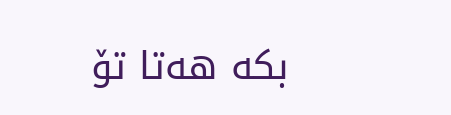بکە هەتا تۆ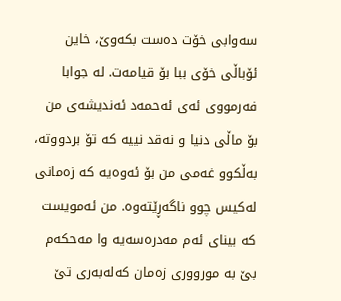سەوابی خۆت دەست بکەوێ، خاین ئۆباڵی خۆی ببا بۆ قیامەت. لە جوابا فەرمووی ئەی ئەحمەد ئەندیشەی من بۆ ماڵی دنیا و نەقد نییە کە تۆ بردووتە، بەڵکوو غەمی من بۆ ئەوەیە کە زەمانی لەکیس چوو ناگەڕێتەوە. من ئەمویست کە بینای ئەم مەدرەسەیە وا مەحکەم بێ بە مورووری زەمان کەلەبەری تێ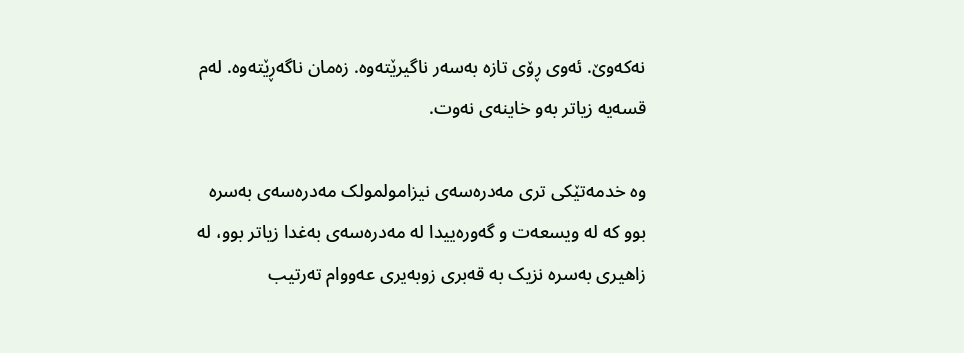نەکەوێ. ئەوی ڕۆی تازە بەسەر ناگیرێتەوە. زەمان ناگەڕێتەوە. لەم قسەیە زیاتر بەو خاینەی نەوت.

وە خدمەتێکی تری مەدرەسەی نیزامولمولک مەدرەسەی بەسرە بوو کە لە ویسعەت و گەورەییدا لە مەدرەسەی بەغدا زیاتر بوو، لە زاهیری بەسرە نزیک بە قەبری زوبەیری عەووام تەرتیب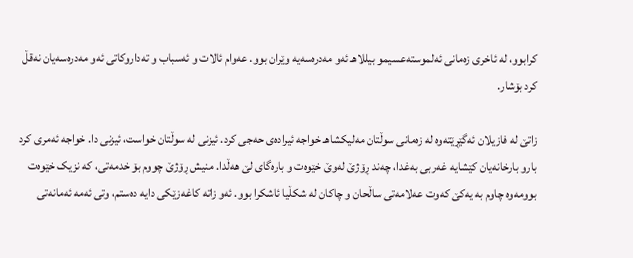کرابوو، لە ئاخری زەمانی ئەلموستەعسیمو بیللاهـ ئەو مەدرەسەیە وێران بوو. عەوام ئالات و ئەسباب و تەداروکاتی ئەو مەدرەسەیان نەقڵ کرد بۆشار.

زاتێ لە فازیلان ئەگێڕێتەوە لە زەمانی سوڵتان مەلیکشاهـ خواجە ئیرادەی حەجی کرد. ئیزنی لە سوڵتان خواست، ئیزنی دا. خواجە ئەمری کرد بارو بارخانەیان کێشایە غەربی بەغدا، چەند ڕۆژێ لەوێ خێوەت و بارەگای لێ هەڵدا. منیش ڕۆژێ چووم بۆ خدمەتی، کە نزیک خێوەت بوومەوە چاوم بە یەکێ کەوت عەلامەتی ساڵحان و چاکان لە شکڵیا ئاشکرا بوو. ئەو زاتە کاغەزێکی دایە دەستم، وتی ئەمە ئەمانەتی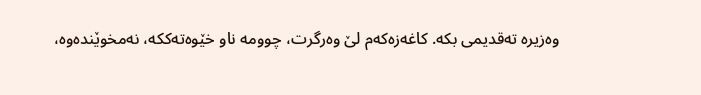وەزیرە تەقدیمی بکە. کاغەزەکەم لێ وەرگرت، چوومە ناو خێوەتەککە، نەمخوێندەوە،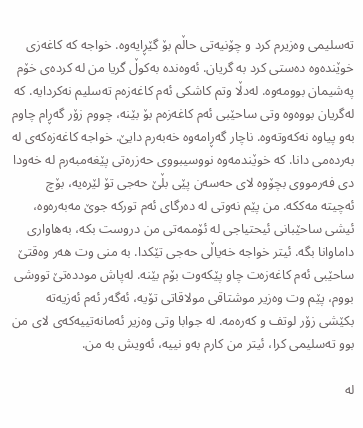تەسلیمی وەزیرم کرد و چۆنیەتی حاڵم بۆ گێڕایەوە. خواجە کە کاغەزی خوێندەوە دەستی کرد بە گریان. ئەوەندە بەکوڵ گریا من لە کردەی خۆم پەشیمان بوومەوە. لەدڵا وتم کاشکی ئەم کاغەزەم تەسلیم نەکردایە. کە لەگریان بووەوە وتی ساحێبی ئەم کاغەزەم بۆ بێنە، چووم زۆر گەڕام چاوم بەو پیاوە نەکەوتەوە. ناچار گەڕامەوە خەبەرم دایێ. خواجە کاغەزەکەی لە بەردەمی دانا. کە خوێندمەوە نووسیبووی حەزرەتی پێغەمبەرم لە خەودا دی فەرمووی بچۆوە لای حەسەن پێی بڵێ حەجی تۆ لێرەیە، بۆچ ئەچیتە مەککە. من پێم نەوتی لە دەرگای ئەم تورکە جوێ مەبەرەوە، ئیشی ساحێبانی ئیحتیاجی لە ئۆممەتی من دروست بکە، بەهاواری داماوانا بگە. ئیتر خواجە خەیاڵی حەجی تێکدا. بە منی وت هەر وەقتێ ساحێبی ئەم کاغەزەت چاو پێکەوت بۆم بێنە. لەپاش موددەتێ تووشی بووم، پێم وت وەزیر موشتاقی مولاقاتی تۆیە، ئەگەر ئەم ئەزیەتە بکێشی زۆر لوتف و کەرەمە. لە جوابا وتی وەزیر ئەمانەتییەکەی لای من بوو تەسلیمی کرا، ئیتر من کارم بەو نییە، ئەویش بە من.

لە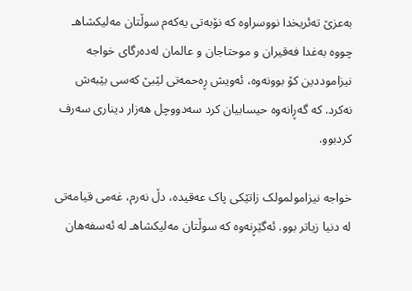بەعزێ تەئریخدا نووسراوە کە نۆبەتی یەکەم سوڵتان مەلیکشاهـ چووە بەغدا فەقیران و موحتاجان و عالمان لەدەرگای خواجە نیزاموددین کۆ بوونەوە، ئەویش ڕەحمەتی لێبێ کەسی بێبەش نەکرد. کە گەڕانەوە حیسابیان کرد سەدووچل هەزار دیناری سەرف کردبوو.

خواجە نیزامولمولک زاتێکی پاک عەقیدە، دڵ نەرم، غەمی قیامەتی لە دنیا زیاتر بوو. ئەگێڕنەوە کە سوڵتان مەلیکشاهـ لە ئەسفەهان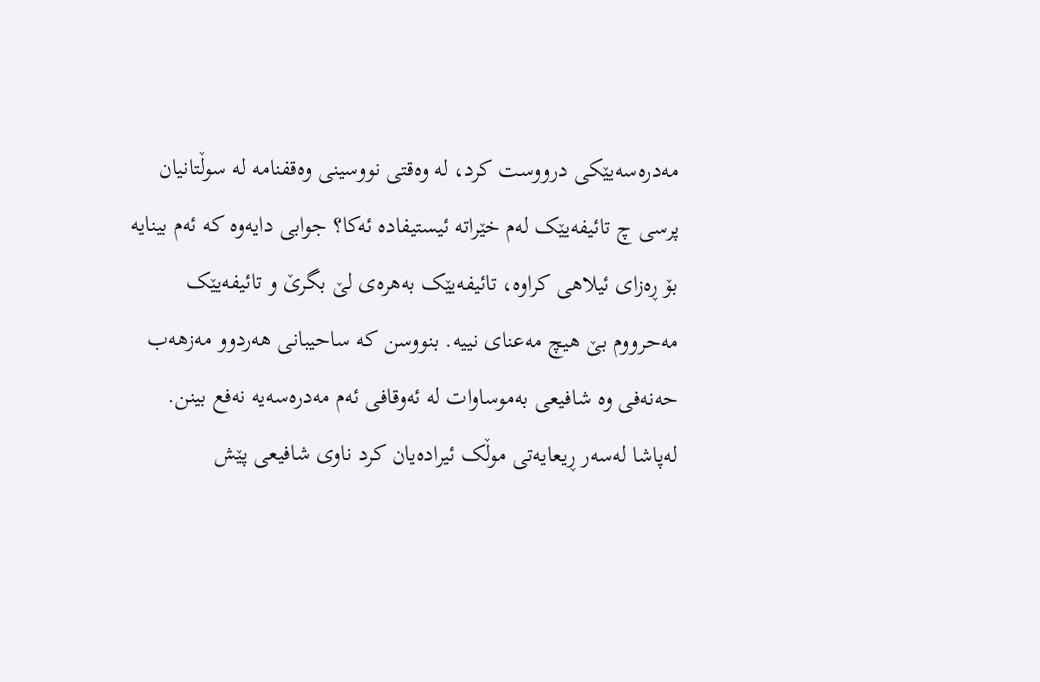مەدرەسەیێکی درووست کرد، لە وەقتی نووسینی وەقفنامە لە سوڵتانیان پرسی چ تائیفەیێک لەم خێراتە ئیستیفادە ئەکا؟ جوابی دایەوە کە ئەم بینایە بۆ ڕەزای ئیلاهی کراوە، تائیفەیێک بەهرەی لێ بگرێ و تائیفەیێک مەحرووم بێ هیچ مەعنای نییە. بنووسن کە ساحیبانی هەردوو مەزهەب حەنەفی وە شافیعی بەموساوات لە ئەوقافی ئەم مەدرەسەیە نەفع بینن. لەپاشا لەسەر ڕیعایەتی موڵک ئیرادەیان کرد ناوی شافیعی پێش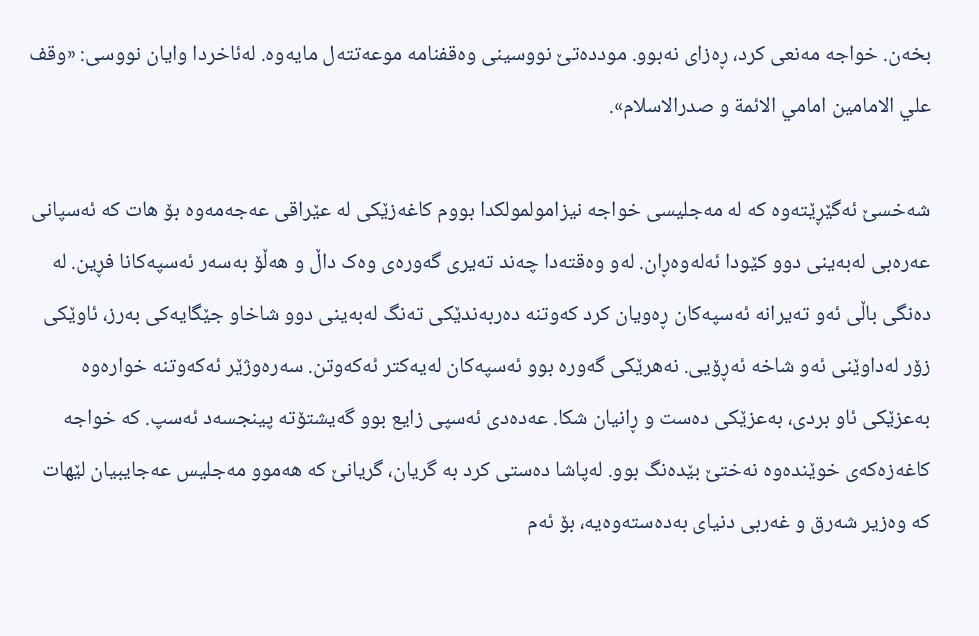بخەن. خواجە مەنعی کرد، ڕەزای نەبوو. موددەتێ نووسینی وەقفنامە موعەتتەل مایەوە. لەئاخردا وایان نووسی: «وقف علي الامامين امامي الائمة و صدرالاسلام».

شەخسێ ئەگێڕێتەوە کە لە مەجلیسی خواجە نیزامولمولکدا بووم کاغەزێکی لە عێراقی عەجەمەوە بۆ هات کە ئەسپانی عەرەبی لەبەینی دوو کێودا ئەلەوەڕان. لەو وەقتەدا چەند تەیری گەورەی وەک داڵ و هەڵۆ بەسەر ئەسپەکانا فڕین. لە دەنگی باڵی ئەو تەیرانە ئەسپەکان ڕەویان کرد کەوتنە دەربەندێکی تەنگ لەبەینی دوو شاخاو جێگایەکی بەرز، ئاوێکی زۆر لەداوێنی ئەو شاخە ئەڕۆیی. نەهرێکی گەورە بوو ئەسپەکان لەیەکتر ئەکەوتن. سەرەوژێر ئەکەوتنە خوارەوە بەعزێکی ئاو بردی، بەعزێکی دەست و ڕانیان شکا. عەدەدی ئەسپی زایع بوو گەیشتۆتە پینجسەد ئەسپ. کە خواجە کاغەزەکەی خوێندەوە نەختێ بێدەنگ بوو. لەپاشا دەستی کرد بە گریان، گریانێ کە هەموو مەجلیس عەجایبیان لێهات کە وەزیر شەرق و غەربی دنیای بەدەستەوەیە، بۆ ئەم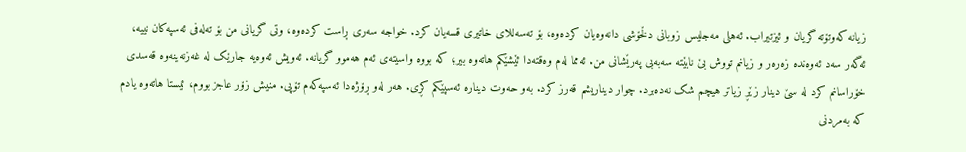زیانە کەوتۆتە گریان و ئیزتیراب. ئەهلی مەجلیس زوبانی دڵخۆشی دانەوەیان کردەوە، بۆ تەسەللای خاتیری قسەیان کرد. خواجە سەری ڕاست کردەوە، وتی گریانی من بۆ تەلەفی ئەسپەکان نییە، ئەگەر سەد ئەوەندە زەرەر و زیانم تووش بێ نابێتە سەبەبی پەرێشانی من. ئەمما لەم وەقتەدا ئێشێکم هاتەوە بیر؛ کە بووە واسیتەی ئەم هەموو گریانە. ئەویش ئەوەیە جارێک لە غەزنەینەوە قەسدی خۆراسانم کرد لە سێ دینار زێڕ زیاتر هیچم شک نەدەبرد. چوار دیناریشم قەرز کرد. بەو حەوت دینارە ئەسپێکم کڕی. هەر لەو ڕۆژەدا ئەسپەکەم تۆپی. منیش زۆر عاجز بووم، ئیستا هاتەوە یادم کە بەمردنی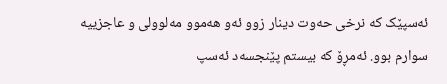ئەسپێک کە نرخی حەوت دینار زوو ئەو هەموو مەلوولی و عاجزییە سوارم بوو. ئەمڕۆ کە بیستم پێنجسەد ئەسپ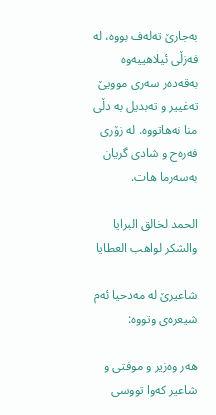بەجارێ تەلەف بووە، لە فەزڵی ئیلاهییەوە بەقەدەر سەری موویێ تەغییر و تەبدیل بە دڵی منا نەهاتووە. لە زۆری فەرەح و شادی گریان بەسەرما هات.

الحمد لخالق البرايا
والشكر لواهب العطايا

شاعیرێ لە مەدحیا ئەم شیعرەی وتووە:

هەر وەزیر و موفتی و شاعیر کەوا تووسی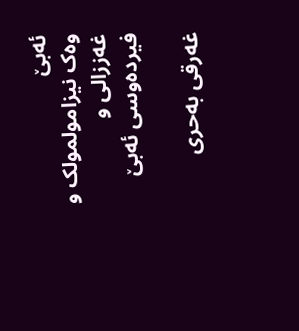ئەبێ
وەک نیزامولمولک و غەززالی و فیردەوسی ئەبێ

غەرقی بەحری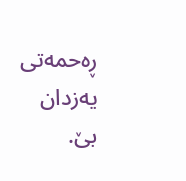ڕەحمەتی یەزدان بێ.